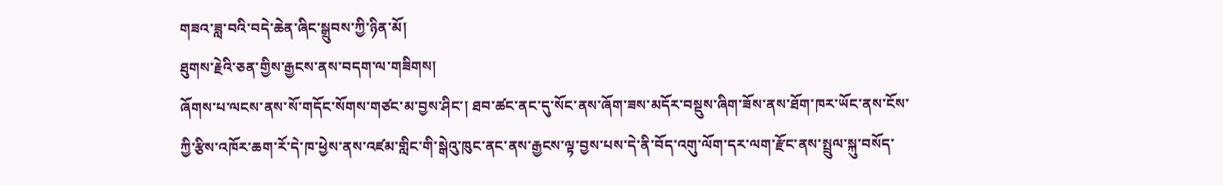གཟའ་ཟླ་བའི་བདེ་ཆེན་ཞིང་སྒྲུབས་ཀྱི་ཉིན་མོ།
ཐུགས་རྗེའི་ཅན་གྱིས་རྒྱངས་ནས་བདག་ལ་གཟིགས།
ཞོགས་པ་ལངས་ནས་སོ་གདོང་སོགས་གཙང་མ་བྱས་ཤིང་། ཐབ་ཚང་ནང་དུ་སོང་ནས་ཞོག་ཟས་མདོར་བསྡུས་ཞིག་ཟོས་ནས་ཐོག་ཁར་ཡོང་ནས་ངོས་ཀྱི་རྩིས་འཁོར་ཆག་རོ་དེ་ཁ་ཕྱེས་ནས་འཛམ་གླིང་གི་སྒེའུ་ཁུང་ནང་ནས་རྒྱངས་ལྟ་བྱས་པས་དེ་ནི་བོད་འགུ་ལོག་དར་ལག་རྫོང་ནས་སྤྲུལ་སྐུ་བསོད་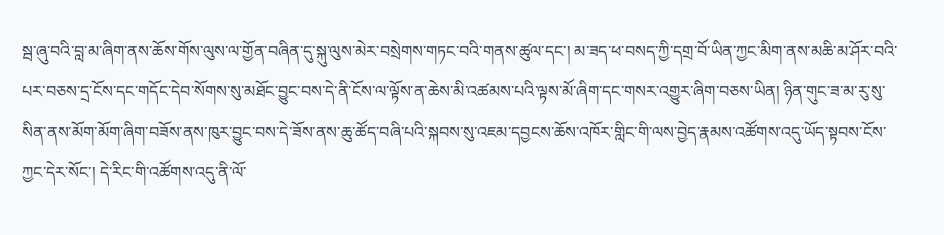སྦ་ཞུ་བའི་བླ་མ་ཞིག་ནས་ཆོས་གོས་ལུས་ལ་གྱོན་བཞིན་དུ་སྐུ་ལུས་མེར་བསྲེགས་གཏང་བའི་གནས་ཚུལ་དང་། མ་ཟད་ཕ་བསད་ཀྱི་དགྲ་བོ་ཡིན་ཀྱང་མིག་ནས་མཆི་མ་ཤོར་བའི་པར་བཅས་དྲ་ངོས་དང་གདོང་དེབ་སོགས་སུ་མཐོང་བྱུང་བས་དེ་ནི་ངོས་ལ་ལྟོས་ན་ཆེས་མི་འཚམས་པའི་ལྟས་མོ་ཞིག་དང་གསར་འགྱུར་ཞིག་བཅས་ཡིན། ཉིན་གུང་ཟ་མ་རུ་སུ་སིན་ནས་མོག་མོག་ཞིག་བཟོས་ནས་ཁུར་བྱུང་བས་དེ་ཟོས་ནས་ཆུ་ཚོད་བཞི་པའི་སྐབས་སུ་འཇམ་དབྱངས་ཆོས་འཁོར་གླིང་གི་ལས་བྱེད་རྣམས་འཚོགས་འདུ་ཡོད་སྟབས་ངོས་ཀྱང་དེར་སོང་། དེ་རིང་གི་འཚོགས་འདུ་ནི་ལོ་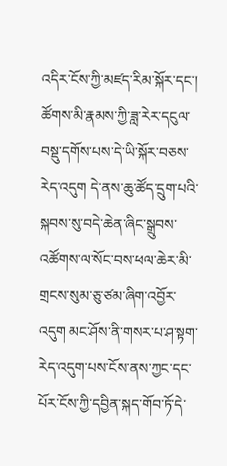འདིར་ངོས་ཀྱི་མཛད་རིམ་སྐོར་དང་། ཚོགས་མི་རྣམས་ཀྱི་ཟླ་རེར་དངུལ་བསྡུ་དགོས་པས་དེ་ཡི་སྐོར་བཅས་རེད་འདུག དེ་ནས་ཆུ་ཚོད་དྲུག་པའི་སྐབས་སུ་བདེ་ཆེན་ཞིང་སྒྲུབས་འཚོགས་ལ་སོང་བས་ཕལ་ཆེར་མི་གྲངས་སུམ་ཅུ་ཙམ་ཞིག་འབྱོར་འདུག མང་ཤོས་ནི་གསར་པ་ཤ་སྟག་རེད་འདུག་པས་ངོས་ནས་ཀྱང་དང་པོར་ངོས་ཀྱི་དབྱིན་སྐད་གོབ་ཏོ་དེ་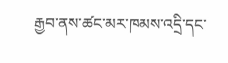རྒྱབ་ནས་ཚང་མར་ཁམས་འདྲི་དང་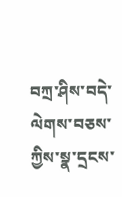བཀྲ་ཤིས་བདེ་ལེགས་བཅས་ཀྱིས་སྣ་དྲངས་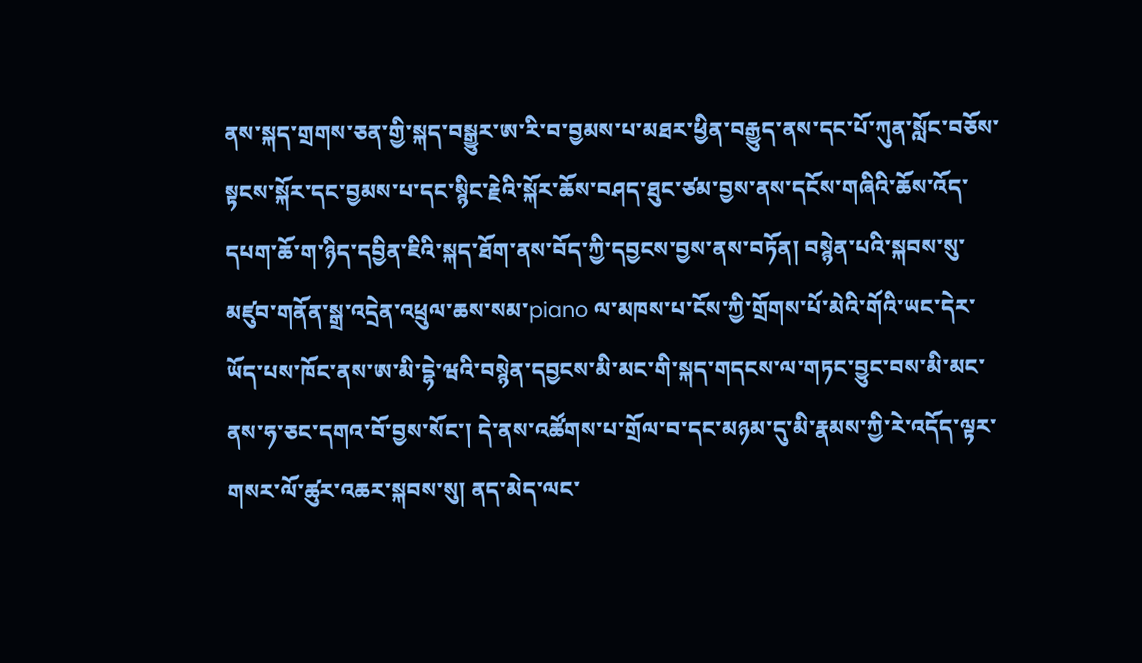ནས་སྐད་གྲགས་ཅན་གྱི་སྐད་བསྒྱུར་ཨ་རི་བ་བྱམས་པ་མཐར་ཕྱིན་བརྒྱུད་ནས་དང་པོ་ཀུན་སློང་བཅོས་སྟངས་སྐོར་དང་བྱམས་པ་དང་སྙིང་རྗེའི་སྐོར་ཆོས་བཤད་ཐུང་ཙམ་བྱས་ནས་དངོས་གཞིའི་ཆོས་འོད་དཔག་ཆོ་ག་ཉིད་དབྱིན་ཇིའི་སྐད་ཐོག་ནས་བོད་ཀྱི་དབྱངས་བྱས་ནས་བཏོན། བསྙེན་པའི་སྐབས་སུ་མཛུབ་གནོན་སྒྲ་འདྲེན་འཕྲུལ་ཆས་སམ་piano ལ་མཁས་པ་ངོས་ཀྱི་གྲོགས་པོ་མེའི་གོའི་ཡང་དེར་ཡོད་པས་ཁོང་ནས་ཨ་མི་དྷེ་ཝའི་བསྙེན་དབྱངས་མི་མང་གི་སྐད་གདངས་ལ་གཏང་བྱུང་བས་མི་མང་ནས་ཧ་ཅང་དགའ་བོ་བྱས་སོང་། དེ་ནས་འཚོགས་པ་གྲོལ་བ་དང་མཉམ་དུ་མི་རྣམས་ཀྱི་རེ་འདོད་ལྟར་གསར་ལོ་ཚུར་འཆར་སྐབས་སུ། ནད་མེད་ལང་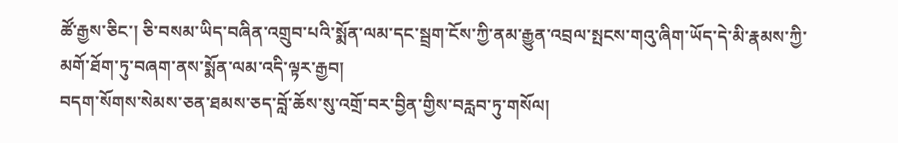ཚོ་རྒྱས་ཅིང་། ཅི་བསམ་ཡིད་བཞིན་འགྲུབ་པའི་སྨོན་ལམ་དང་སྦྲག་ངོས་ཀྱི་ནམ་རྒྱུན་འབྲལ་སྤངས་གའུ་ཞིག་ཡོད་དེ་མི་རྣམས་ཀྱི་མགོ་ཐོག་ཏུ་བཞག་ནས་སྨོན་ལམ་འདི་ལྟར་རྒྱབ།
བདག་སོགས་སེམས་ཅན་ཐམས་ཅད་བློ་ཆོས་སུ་འགྲོ་བར་བྱིན་གྱིས་བརླབ་ཏུ་གསོལ།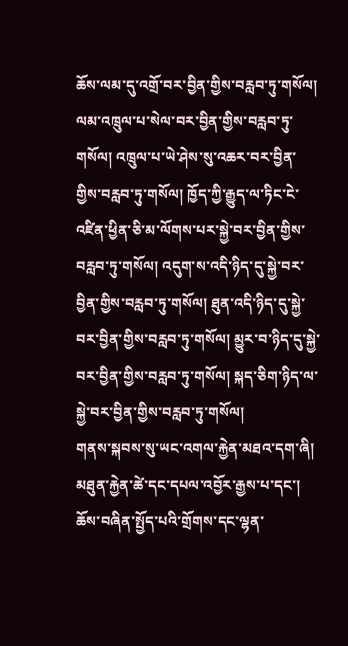ཆོས་ལམ་དུ་འགྲོ་བར་བྱིན་གྱིས་བརླབ་ཏུ་གསོལ། ལམ་འཁྲུལ་པ་སེལ་བར་བྱིན་གྱིས་བརླབ་ཏུ་གསོལ། འཁྲུལ་པ་ཡེ་ཤེས་སུ་འཆར་བར་བྱིན་གྱིས་བརླབ་ཏུ་གསོལ། ཁྱོད་ཀྱི་རྒྱུད་ལ་ཏིང་ངེ་འཛིན་ཕྱིན་ཅི་མ་ལོགས་པར་སྐྱེ་བར་བྱིན་གྱིས་བརླབ་ཏུ་གསོལ། འདུག་ས་འདི་ཉིད་དུ་སྐྱེ་བར་བྱིན་གྱིས་བརླབ་ཏུ་གསོལ། ཐུན་འདི་ཉིད་དུ་སྐྱེ་བར་བྱིན་གྱིས་བརླབ་ཏུ་གསོལ། མྱུར་བ་ཉིད་དུ་སྐྱེ་བར་བྱིན་གྱིས་བརླབ་ཏུ་གསོལ། སྐད་ཅིག་ཉིད་ལ་སྐྱེ་བར་བྱིན་གྱིས་བརླབ་ཏུ་གསོལ།
གནས་སྐབས་སུ་ཡང་འགལ་རྐྱེན་མཐའ་དག་ཞི།
མཐུན་རྐྱེན་ཚེ་དང་དཔལ་འབྱོར་རྒྱས་པ་དང་།
ཆོས་བཞིན་སྤྱོད་པའི་གྲོགས་དང་ལྷན་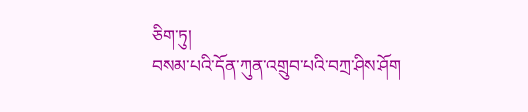ཅིག་ཏུ།
བསམ་པའི་དོན་ཀུན་འགྲུབ་པའི་བཀྲ་ཤིས་ཤོག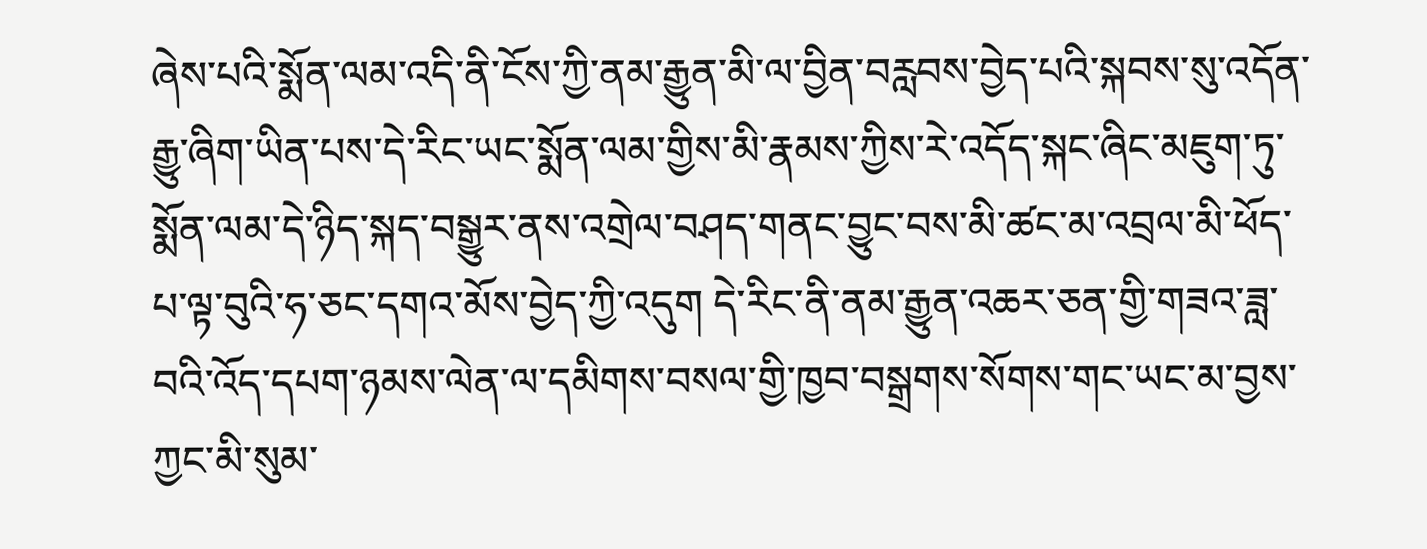ཞེས་པའི་སྨོན་ལམ་འདི་ནི་ངོས་ཀྱི་ནམ་རྒྱུན་མི་ལ་བྱིན་བརླབས་བྱེད་པའི་སྐབས་སུ་འདོན་རྒྱུ་ཞིག་ཡིན་པས་དེ་རིང་ཡང་སྨོན་ལམ་གྱིས་མི་རྣམས་ཀྱིས་རེ་འདོད་སྐང་ཞིང་མཇུག་ཏུ་སྨོན་ལམ་དེ་ཉིད་སྐད་བསྒྱུར་ནས་འགྲེལ་བཤད་གནང་བྱུང་བས་མི་ཚང་མ་འབྲལ་མི་ཕོད་པ་ལྟ་བུའི་ཧ་ཅང་དགའ་མོས་བྱེད་ཀྱི་འདུག དེ་རིང་ནི་ནམ་རྒྱུན་འཆར་ཅན་གྱི་གཟའ་ཟླ་བའི་འོད་དཔག་ཉམས་ལེན་ལ་དམིགས་བསལ་གྱི་ཁྱབ་བསྒྲགས་སོགས་གང་ཡང་མ་བྱས་ཀྱང་མི་སུམ་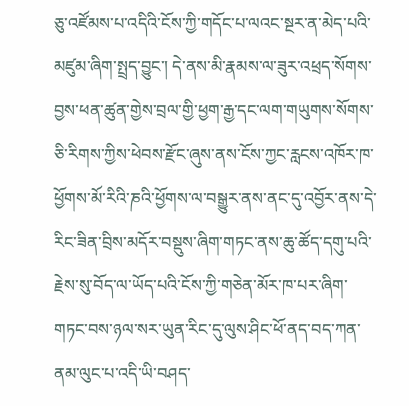ཅུ་འཛོམས་པ་འདིའི་ངོས་ཀྱི་གདོང་པ་ལའང་སྔར་ན་མེད་པའི་མཛུམ་ཞིག་སྤྲད་བྱུང་། དེ་ནས་མི་རྣམས་ལ་ཟུར་འཕྲད་སོགས་བྱས་ཕན་ཚུན་གྱེས་བྲལ་གྱི་ཕྱག་རྒྱ་དང་ལག་གཡུགས་སོགས་ཅི་རིགས་ཀྱིས་ཕེབས་རྫོང་ཞུས་ནས་ངོས་ཀྱང་རླངས་འཁོར་ཁ་ཕྱོགས་མོ་རིའི་ཎའི་ཕྱོགས་ལ་བསྒྱུར་ནས་ནང་དུ་འབྱོར་ནས་དེ་རིང་ཟིན་བྲིས་མདོར་བསྡུས་ཞིག་གཏང་ནས་ཆུ་ཚོད་དགུ་པའི་རྗེས་སུ་བོད་ལ་ཡོད་པའི་ངོས་ཀྱི་གཅེན་མོར་ཁ་པར་ཞིག་གཏང་བས་ཉལ་སར་ཡུན་རིང་དུ་ལུས་ཤིང་ཕོ་ནད་བད་ཀན་ནམ་ལུང་པ་འདི་ཡི་བཤད་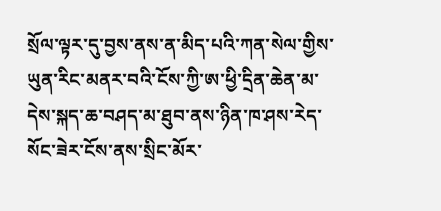སྲོལ་ལྟར་དུ་བྱས་ནས་ན་མིད་པའི་ཀན་སེལ་གྱིས་ཡུན་རིང་མནར་བའི་ངོས་ཀྱི་ཨ་ཕྱི་དྲིན་ཆེན་མ་དེས་སྐད་ཆ་བཤད་མ་ཐུབ་ནས་ཉིན་ཁ་ཤས་རེད་སོང་ཟེར་ངོས་ནས་སྲིང་མོར་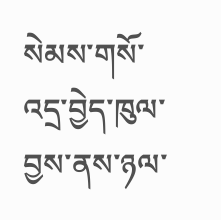སེམས་གསོ་འདྲ་བྱེད་ཁུལ་བྱས་ནས་ཉལ་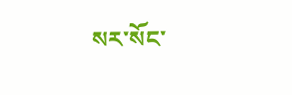སར་སོང་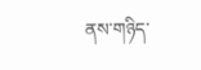ནས་གཉིད་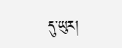དུ་ཡུར།